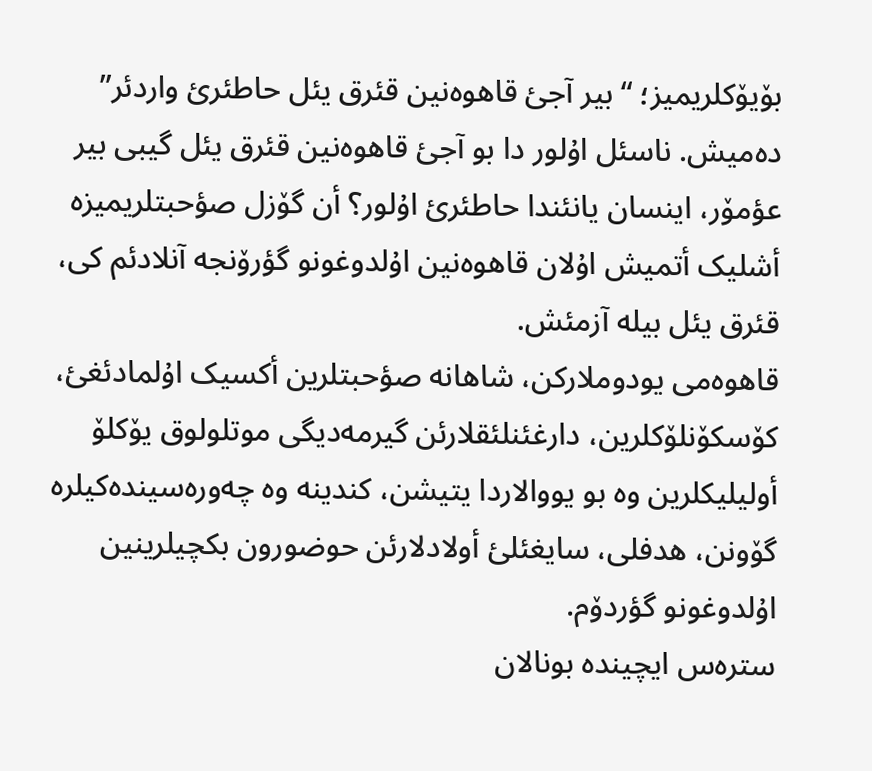بۆیۆکلریمیز؛ “بیر آجئ قاهوەنین قئرق یئل حاطئرئ واردئر” دەمیش. ناسئل اۇلور دا بو آجئ قاهوەنین قئرق یئل گیبی بیر عؤمۆر، اینسان یانئندا حاطئرئ اۇلور؟ أن گۆزل صؤحبتلریمیزە أشلیک أتمیش اۇلان قاهوەنین اۇلدوغونو گؤرۆنجە آنلادئم کی، قئرق یئل بیلە آزمئش.
قاهوەمی یودوملارکن، شاهانە صؤحبتلرین أکسیک اۇلمادئغئ، کۆسکۆنلۆکلرین، دارغئنلئقلارئن گیرمەدیگی موتلولوق یۆکلۆ أولیلیکلرین وە بو یووالاردا یتیشن، کندینە وە چەورەسیندەکیلرە گۆونن، هدفلی، سایغئلئ أولادلارئن حوضورون بکچیلرینین اۇلدوغونو گؤردۆم.
سترەس ایچیندە بونالان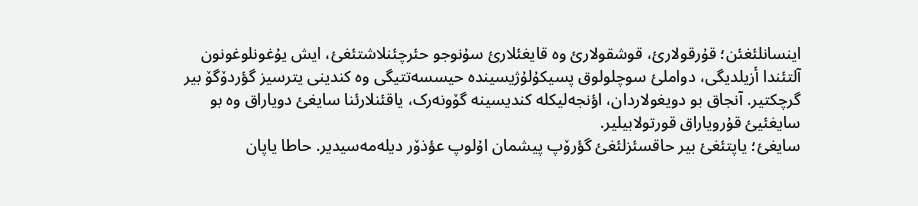اینسانلئغئن؛ قۇرقولارئ، قوشقولارئ وە قایغئلارئ سۇنوجو حئرچئنلاشتئغئ، ایش یۇغونلوغونون آلتئندا أزیلدیگی، دواملئ سوچلولوق پسیکۇلۇژیسیندە حیسسەتتیگی وە کندینی یترسیز گؤردۆگۆ بیر گرچکتیر. آنجاق بو دویغولاردان، اؤنجەلیکلە کندیسینە گۆونەرک، یاقئنلارئنا سایغئ دویاراق وە بو سایغئیئ قۇرویاراق قورتولابیلیر.
سایغئ؛ یاپتئغئ بیر حاقسئزلئغئ گؤرۆپ پیشمان اۇلوپ عؤذۆر دیلەمەسیدیر. حاطا یاپان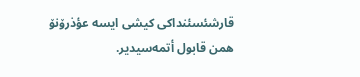قارشئسئنداکی کیشی ایسە عؤذرۆنۆ همن قابول أتمەسیدیر.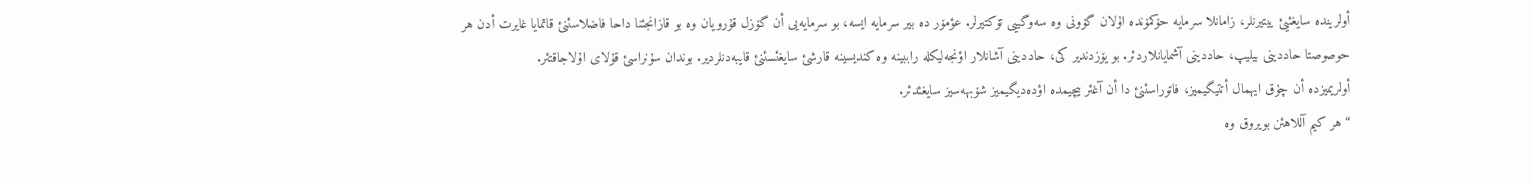أولریندە سایغئیئ ییتیرنلر، زامانلا سرمایە حۆکمۆندە اۇلان گۆونی وە سەوگییی تۆکتیرلر. عؤمۆر دە بیر سرمایە ایسە، بو سرمایەیی أن گۆزل قۇرویان وە بو قازانجئنا داحا فاضلاسئنئ قاتمایا غایرت أدن هر حوصوصتا حاددینی بیلیپ، حاددینی آشمایانلاردئر. بو یۆزدندیر کی، حاددینی آشانلار اؤنجەلیکلە راببینە وە کندیسینە قارشئ سایغئسئنئ قایبەدنلردیر. بوندان سۇنراسئ قۇلای اۇلاجاقتئر.
أولریمیزدە أن چۇق ایهمال أتتیگیمیز، فاتوراسئنئ دا أن آغئر بیچیمدە اؤدەدیگیمیز شۆبهەسیز سایغئدئر.
“هر کیم آللاهئن بویروق وە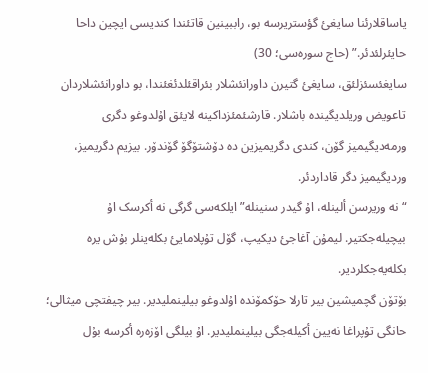یاساقلارئنا سایغئ گؤستریرسە بو، راببینین قاتئندا کندیسی ایچین داحا حایئرلئدئر.” (حاج سورەسی؛ 30)
سایغئسئزلئق، سایغئ گتیرن داورانئشلار بئراقئلدئغئندا، بو داورانئشلاردان تاعویض وریلدیگیندە باشلار. قارشئمئزداکینە لایئق اۇلدوغو دگری ورمەدیگیمیز گۆن، کندی دگریمیزین دە دۆشتۆگۆ گۆندۆر. بیزیم دگریمیز، وردیگیمیز دگر قاداردئر.
“نە وریرسن ألینلە، اۇ گیدر سنینلە” ایلکەسی گرگی نە أکرسک اۇ بیچیلەجکتیر. لیمۇن آغاجئ دیکیپ، گۆل تۇپلامایئ بکلەینلر بۇش یرە بکلەیەجکلردیر.
بۆتۆن گچمیشین بیر تارلا حۆکمۆندە اۇلدوغو بیلینملیدیر. بیر چیفتچی میثالی؛ حانگی تۇپراغا نەیین أکیلەجگی بیلینملیدیر. اۇ بیلگی اۆزەرە أکرسە بۇل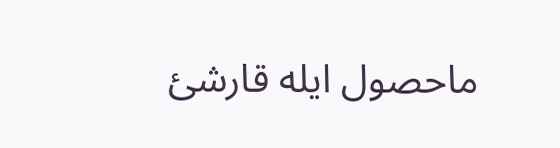ماحصول ایلە قارشئ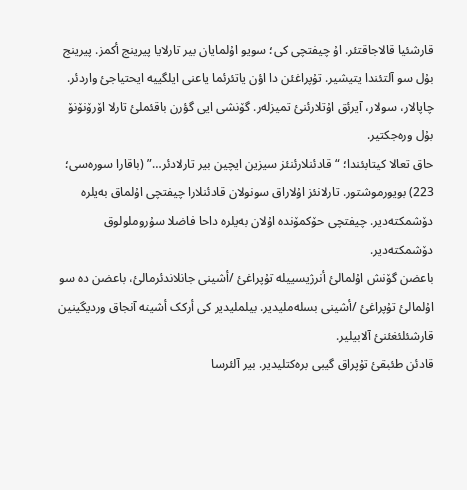قارشئیا قالاجاقتئر. اۇ چیفتچی کی؛ سویو اۇلمایان بیر تارلایا پیرینج أکمز. پیرینج بۇل سو آلتئندا یتیشیر. تۇپراغئن دا اؤن یاتئرئما یاعنی ایلگییە ایحتیاجئ واردئر. چاپالار، سولار، آیرئق اۇتلارئنئ تمیزلەر. گۆنشی ایی گؤرن باقئملئ تارلا اۆرۆنۆنۆ بۇل ورەجکتیر.
حاق تعالا کیتابئندا؛ “قادئنلارئنئز سیزین ایچین بیر تارلادئر…” (باقارا سورەسی؛ 223) بویورموشتور. تارلانئز اۇلاراق سونولان قادئنلارا چیفتچی اۇلماق بەیلرە دۆشمکتەدیر. چیفتچی حۆکمۆندە اۇلان بەیلرە داحا فاضلا سۇروملولوق دۆشمکتەدیر.
باعضن گۆنش اۇلمالئ أنرژیسییلە تۇپراغئ /أشینی جانلاندئرمالئ، باعضن دە سو اۇلمالئ تۇپراغئ /أشینی بسلەملیدیر. بیلملیدیر کی أرکک أشینە آنجاق وردیگینین قارشئلئغئنئ آلابیلیر.
قادئن طئبقئ تۇپراق گیبی برەکتلیدیر. بیر آلئرسا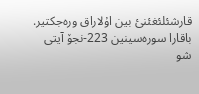قارشئلئغئنئ بین اۇلاراق ورەجکتیر.
باقارا سورەسینین 223-نجۆ آیتی شو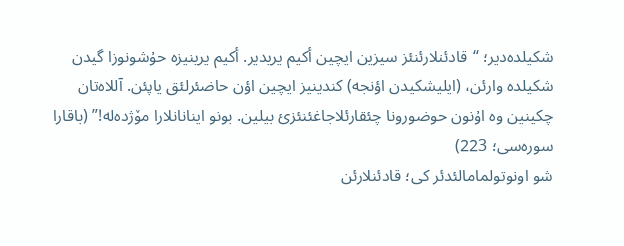شکیلدەدیر؛ “قادئنلارئنئز سیزین ایچین أکیم یریدیر. أکیم یرینیزە حۇشونوزا گیدن شکیلدە وارئن، (ایلیشکیدن اؤنجە) کندینیز ایچین اؤن حاضئرلئق یاپئن. آللاەتان چکینین وە اۇنون حوضورونا چئقارئلاجاغئنئزئ بیلین. بونو اینانانلارا مۆژدەلە!” (باقارا سورەسی؛ 223)
شو اونوتولمامالئدئر کی؛ قادئنلارئن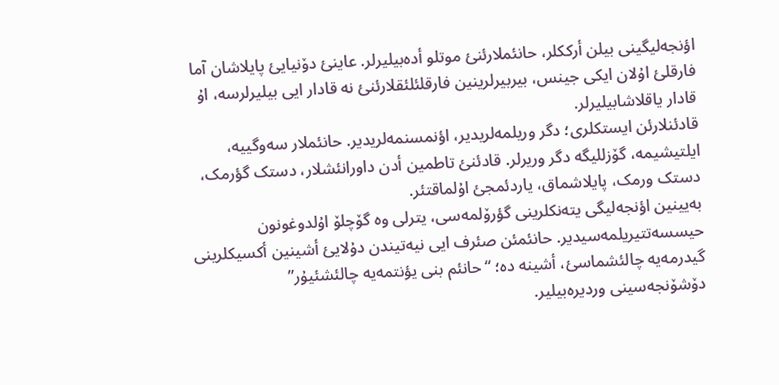اؤنجەلیگینی بیلن أرککلر، حانئملارئنئ موتلو أدەبیلیرلر. عاینئ دۆنیایئ پایلاشان آما فارقلئ اۇلان ایکی جینس، بیربیرلرینین فارقلئلئقلارئنئ نە قادار ایی بیلیرلرسە، اۇ قادار یاقلاشابیلیرلر.
قادئنلارئن ایستکلری؛ دگر وریلمەلریدیر، اؤنمسنمەلریدیر. حانئملار سەوگییە، ایلتیشیمە، گۆزللیگە دگر وریرلر. قادئنئ تاطمین أدن داورانئشلار، دستک گؤرمک، دستک ورمک، پایلاشماق، یاردئمجئ اۇلماقتئر.
بەیینین اؤنجەلیگی یتەنکلرینی گؤرۆلمەسی، یترلی وە گۆچلۆ اۇلدوغونون حیسسەتتیریلمەسیدیر. حانئمئن صئرف ایی نیەتیندن دۇلایئ أشینین أکسیکلرینی گیدرمەیە چالئشماسئ، أشینە دە؛ “حانئم بنی یؤنتمەیە چالئشئیۇر” دۆشۆنجەسینی وردیرەبیلیر.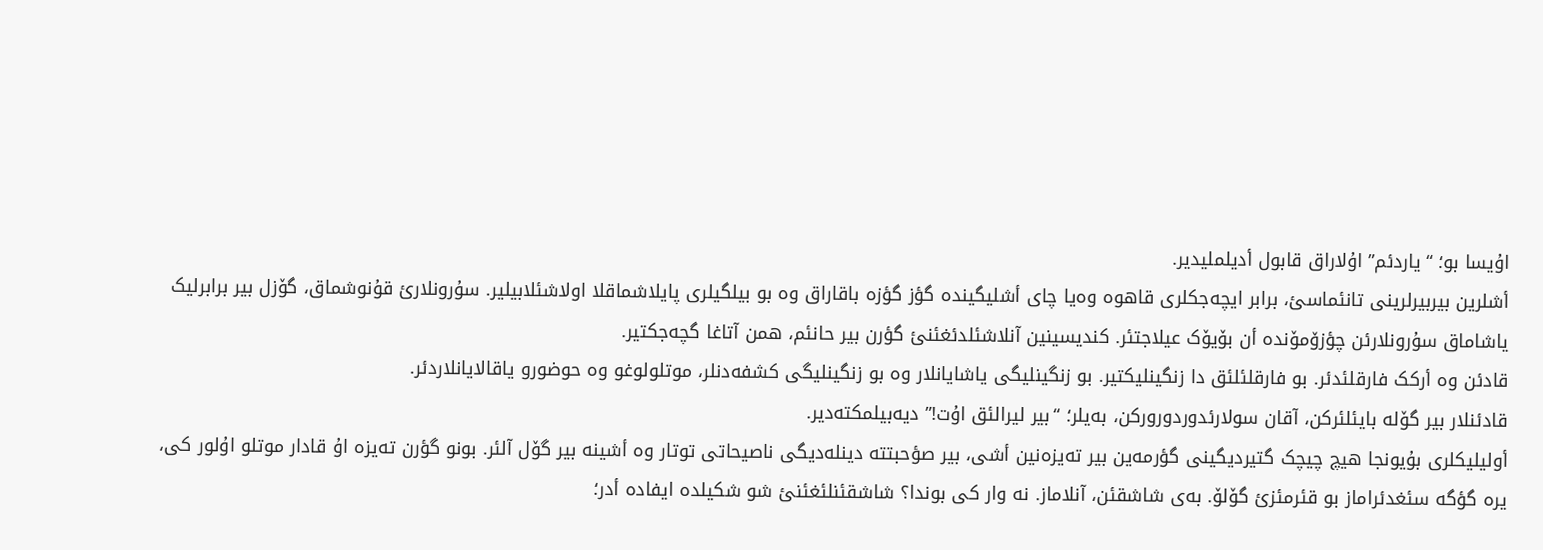اۇیسا بو؛ “یاردئم” اۇلاراق قابول أدیلملیدیر.
أشلرین بیربیرلرینی تانئماسئ، برابر ایچەجکلری قاهوە وەیا چای أشلیگیندە گؤز گؤزە باقاراق وە بو بیلگیلری پایلاشماقلا اولاشئلابیلیر. سۇرونلارئ قۇنوشماق، گۆزل بیر برابرلیک یاشاماق سۇرونلارئن چؤزۆمۆندە أن بۆیۆک عیلاجتئر. کندیسینین آنلاشئلدئغئنئ گؤرن بیر حانئم، همن آتاغا گچەجکتیر.
قادئن وە أرکک فارقلئدئر. بو فارقلئلئق دا زنگینلیکتیر. بو زنگینلیگی یاشایانلار وە بو زنگینلیگی کشفەدنلر، موتلولوغو وە حوضورو یاقالایانلاردئر.
قادئنلار بیر گۆلە بایئلئرکن، آقان سولارئدوردورورکن، بەیلر؛ “بیر لیرالئق اۇت!” دیەبیلمکتەدیر.
أولیلیکلری بۇیونجا هیچ چیچک گتیردیگینی گؤرمەین بیر تەیزەنین أشی، بیر صؤحبتتە دینلەدیگی ناصیحاتی توتار وە أشینە بیر گۆل آلئر. بونو گؤرن تەیزە اۇ قادار موتلو اۇلور کی، یرە گؤگە سئغدئراماز بو قئرمئزئ گۆلۆ. بەی شاشقئن، آنلاماز. نە وار کی بوندا؟ شاشقئنلئغئنئ شو شکیلدە ایفادە أدر؛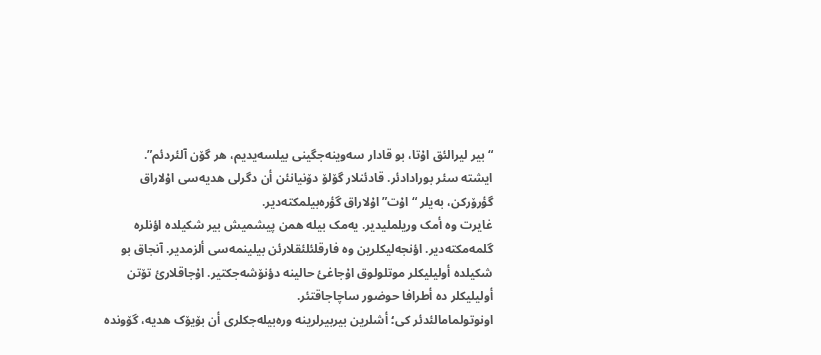“بیر لیرالئق اۇتا، بو قادار سەوینەجگینی بیلسەیدیم، هر گۆن آلئردئم”.
ایشتە سئر بورادادئر. قادئنلار گۆلۆ دۆنیانئن أن دگرلی هدیەسی اۇلاراق گؤرۆرکن، بەیلر “اۇت” اۇلاراق گؤرەبیلمکتەدیر.
غایرت وە أمک وریلملیدیر. یەمک بیلە همن پیشمیش بیر شکیلدە اؤنلرە گلمەمکتەدیر. اؤنجەلیکلرین وە فارقلئلئقلارئن بیلینمەسی ألزمدیر. آنجاق بو شکیلدە أولیلیکلر موتلولوق اۇجاغئ حالینە دؤنۆشەجکتیر. اۇجاقلارئ تۆتن أولیلیکلر دە أطرافا حوضور ساچاجاقتئر.
اونوتولمامالئدئر کی؛ أشلرین بیربیرلرینە ورەبیلەجکلری أن بۆیۆک هدیە، گۆوندە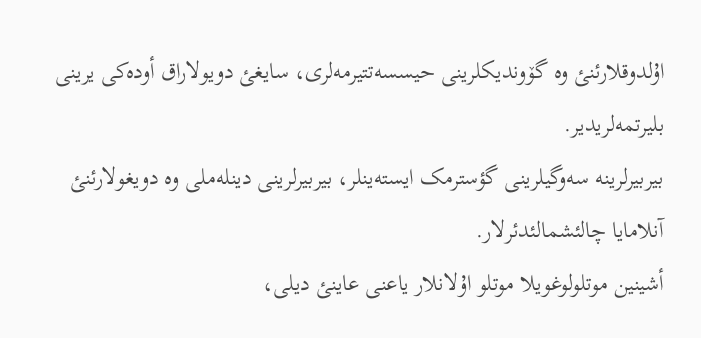اۇلدوقلارئنئ وە گۆوندیکلرینی حیسسەتتیرمەلری، سایغئ دویولاراق أودەکی یرینی بلیرتمەلریدیر.
بیربیرلرینە سەوگیلرینی گؤسترمک ایستەینلر، بیربیرلرینی دینلەملی وە دویغولارئنئ آنلامایا چالئشمالئدئرلار.
أشینین موتلولوغویلا موتلو اۇلانلار یاعنی عاینئ دیلی،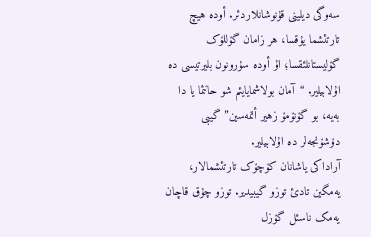سەوگی دیلینی قۇنوشانلاردئر. أودە هیچ تارتئشما یۇقسا، هر زامان گۆللۆک گۆلیستانلئقسا؛ اۇ أودە سۇرونون بلیرتیسی دە اۇلابیلیر. “آمان بولاشمایایئم شو حانئما یا دا بەیە، بو گۆنۆمۆ زهیر أتمەسین” گیبی دۆشۆنجەلر دە اۇلابیلیر.
آراداکی یاشانان کۆچۆک تارتئشمالار، یەمگین تادئ توزو گیبیدیر. توزو چۇق قاچان یەمک ناسئل گۆزل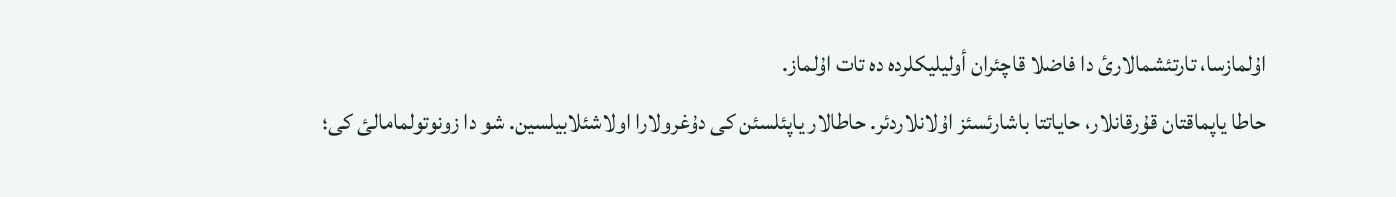اۇلمازسا، تارتئشمالارئ دا فاضلا قاچئران أولیلیکلردە دە تات اۇلماز.
حاطا یاپماقتان قۇرقانلار، حایاتتا باشارئسئز اۇلانلاردئر. حاطالار یاپئلسئن کی دۇغرولارا اولاشئلابیلسین. شو دا زونوتولمامالئ کی؛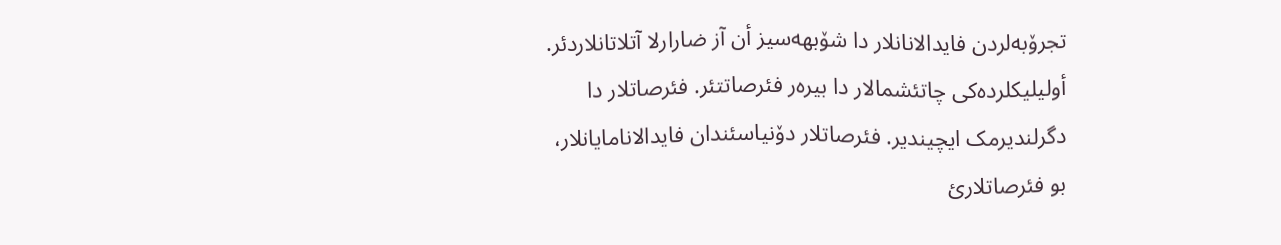تجرۆبەلردن فایدالانانلار دا شۆبهەسیز أن آز ضارارلا آتلاتانلاردئر.
أولیلیکلردەکی چاتئشمالار دا بیرەر فئرصاتتئر. فئرصاتلار دا دگرلندیرمک ایچیندیر. فئرصاتلار دۆنیاسئندان فایدالانامایانلار، بو فئرصاتلارئ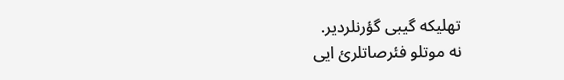تهلیکە گیبی گؤرنلردیر.
نە موتلو فئرصاتلرئ ایی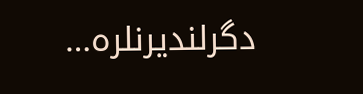دگرلندیرنلرە…